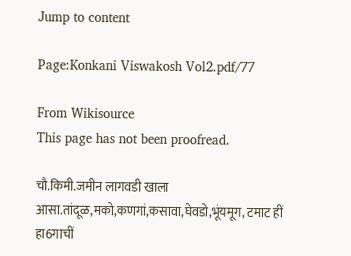Jump to content

Page:Konkani Viswakosh Vol2.pdf/77

From Wikisource
This page has not been proofread.

चौ.किमी.जमीन लागवडी खाला आसा.तांदूळ,मको,कणगां,कसावा,घेवडो,भूंयमूग, टमाट हीं हा6गाचीं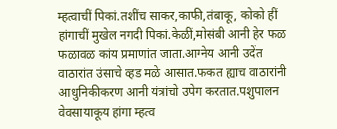म्हत्वाचीं पिकां.तशींच साकर,काफी,तंबाकू, कोको हीं हांगाचीं मुखेल नगदी पिकां.केळीं,मोसंबी आनी हेर फळ फळावळ कांय प्रमाणांत जाता.आग्नेय आनी उदेंत वाठारांत उंसाचे व्हड मळे आसात.फकत ह्याच वाठारांनी आधुनिकीकरण आनी यंत्रांचो उपेग करतात.पशुपालन वेवसायाकूय हांगा म्हत्व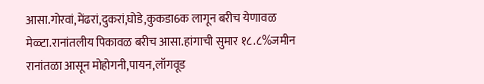आसा.गोरवां,मेंढरां,दुकरां,घोडे,कुकडा6क लागून बरीच येणावळ मेळ्टा.रानांतलीय पिकावळ बरीच आसा.हांगाची सुमार १८.८%जमीन रानांतळा आसून मोहोगनी,पायन,लॉगवूड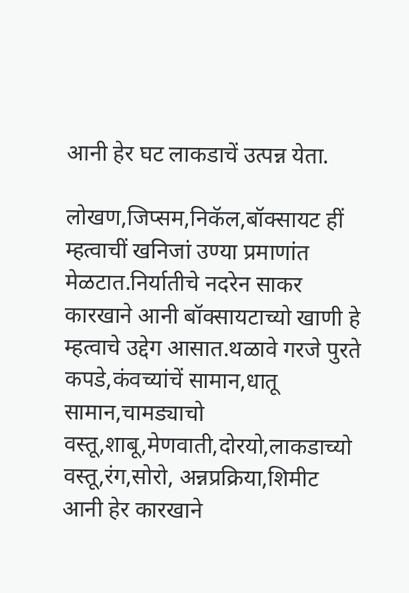आनी हेर घट लाकडाचें उत्पन्न येता.

लोखण,जिप्सम,निकॅल,बॉक्सायट हीं म्हत्वाचीं खनिजां उण्या प्रमाणांत मेळटात.निर्यातीचे नदरेन साकर कारखाने आनी बॉक्सायटाच्यो खाणी हे म्हत्वाचे उद्देग आसात.थळावे गरजे पुरते कपडे,कंवच्यांचें सामान,धातू सामान,चामड्याचो वस्तू,शाबू,मेणवाती,दोरयो,लाकडाच्यो वस्तू,रंग,सोरो, अन्नप्रक्रिया,शिमीट आनी हेर कारखाने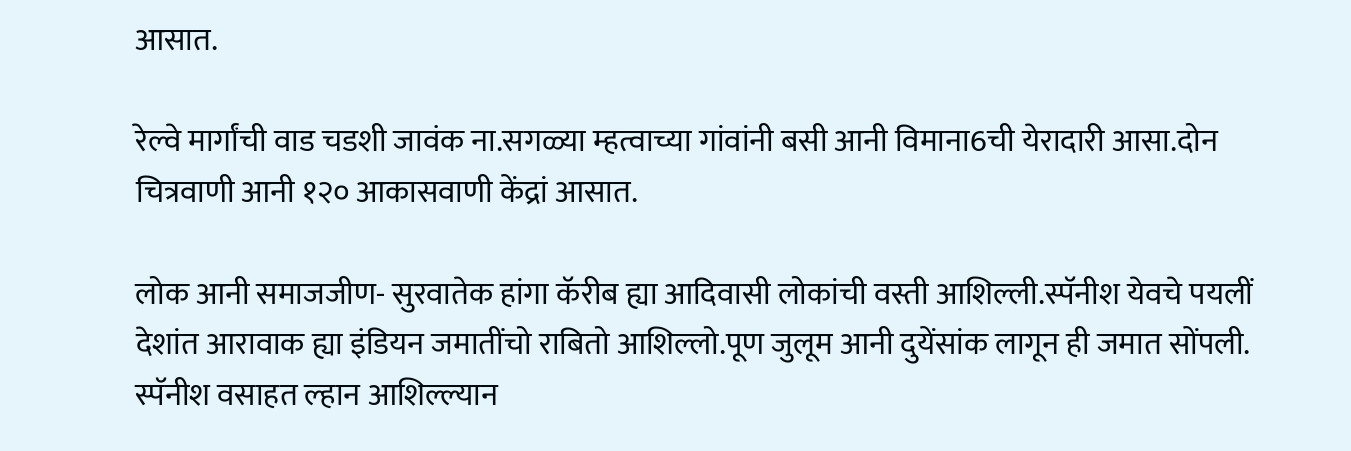आसात.

रेल्वे मार्गांची वाड चडशी जावंक ना.सगळ्या म्हत्वाच्या गांवांनी बसी आनी विमाना6ची येरादारी आसा.दोन चित्रवाणी आनी १२० आकासवाणी केंद्रां आसात.

लोक आनी समाजजीण- सुरवातेक हांगा कॅरीब ह्या आदिवासी लोकांची वस्ती आशिल्ली.स्पॅनीश येवचे पयलीं देशांत आरावाक ह्या इंडियन जमातींचो राबितो आशिल्लो.पूण जुलूम आनी दुयेंसांक लागून ही जमात सोंपली. स्पॅनीश वसाहत ल्हान आशिल्ल्यान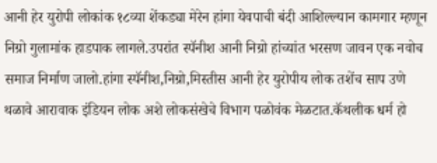आनी हेर युरोपी लोकांक १८व्या शेंकड्या मेरेन हांगा येवपाची बंदी आशिल्ल्यान कामगार म्हणून निग्रो गुलामांक हाडपाक लागले.उपरांत स्पॅनीश आनी निग्रो हांच्यांत भरसण जावन एक नवोच समाज निर्माण जालो.हांगा स्पॅनीश,निग्रो,मिस्तीस आनी हेर युरोपीय लोक तशेंच साप उणे थळावे आरावाक इंडियन लोक अशे लोकसंखेचे विभाग पळोवंक मेळटात.कॅथलीक धर्म हो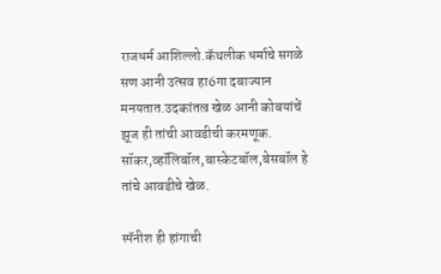राजधर्म आशिल्लो.कॅथलीक धर्माचे सगळे सण आनी उत्सव हा6गा दबाज्यान मनयतात.उदकांतल्र खेळ आनी कोबयांचें झूज ही तांची आवडीची करमणूक. सॉकर,व्हॉलिबॉल,बास्केटबॉल,बेसबॉल हे तांचे आवडीचे खेळ.

स्पॅनीश ही हांगाची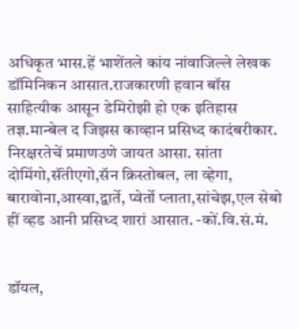अधिकृत भास.हें भाशेंतले कांय नांवाजिल्ले लेखक डॉमिनिकन आसात.राजकारणी हवान बॉस साहित्यीक आसून डेमिरोझी हो एक इतिहास तज्ञ.मान्बेल द जिझस काव्हान प्रसिध्द कादंबरीकार. निरक्षरतेचें प्रमाणउणे जायत आसा. सांता दोमिंगो,सॅंतीएगो,सॅन क्रिस्तोबल, ला व्हेगा, बारावोना,आस्वा,द्वार्ते, प्वेर्तो प्लाता,सांचेझ,एल सेबो हीं व्हड आनी प्रसिध्द शारां आसात. -कों.वि.सं.मं.


डॉयल,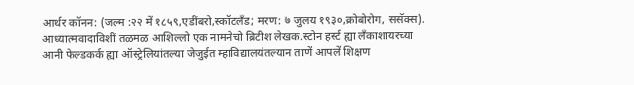आर्थर कॉनन: (जल्म :२२ में १८५९,एडींबरो,स्कॉटलॅंड; मरण: ७ जुलय १९३०,क्रोबोरोग, ससॅक्स). आध्यात्मवादाविशीं तळमळ आशिल्लो एक नामनेचो ब्रिटीश लेखक.स्टोन हर्स्ट ह्या लॅंकाशायरच्या आनी फेल्डकर्क ह्या ऑस्ट्रेलियांतल्या जेजुईत म्हाविद्यालयंतल्यान ताणें आपलें शिक्षण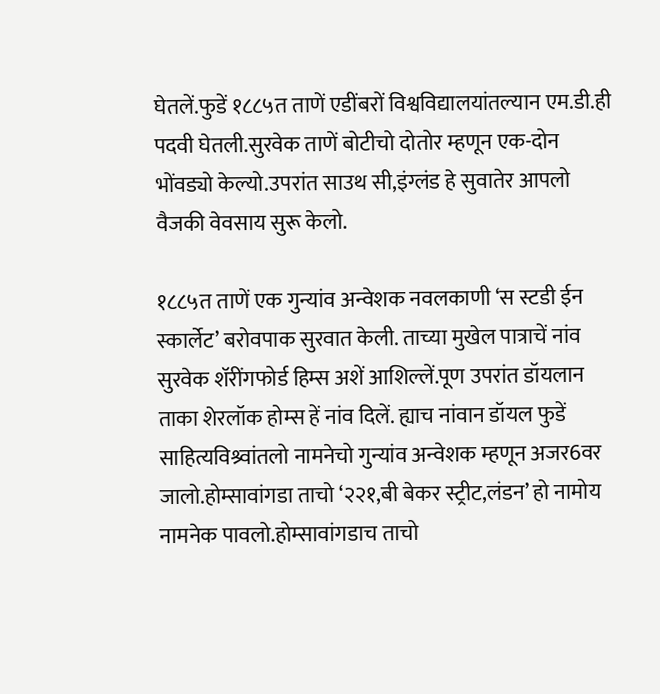घेतलें.फुडें १८८५त ताणें एडींबरों विश्वविद्यालयांतल्यान एम.डी.ही पदवी घेतली.सुरवेक ताणें बोटीचो दोतोर म्हणून एक-दोन भोंवड्यो केल्यो.उपरांत साउथ सी,इंग्लंड हे सुवातेर आपलो वैजकी वेवसाय सुरू केलो.

१८८५त ताणें एक गुन्यांव अन्वेशक नवलकाणी ‘स स्टडी ईन स्कार्लेट’ बरोवपाक सुरवात केली. ताच्या मुखेल पात्राचें नांव सुरवेक शॅरींगफोर्ड हिम्स अशें आशिल्लें.पूण उपरांत डॉयलान ताका शेरलॉक होम्स हें नांव दिलें. ह्याच नांवान डॉयल फुडें साहित्यविश्र्वांतलो नामनेचो गुन्यांव अन्वेशक म्हणून अजर6वर जालो.होम्सावांगडा ताचो ‘२२१,बी बेकर स्ट्रीट,लंडन’ हो नामोय नामनेक पावलो.होम्सावांगडाच ताचो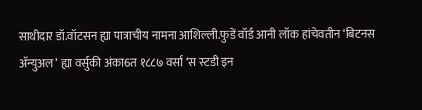साथीदार डॉ.वॉटसन ह्या पात्राचीय नामना आशिल्ली.फुडें वॉर्ड आनी लॉक हांचेवतीन ‘बिटनस ॲन्युअल’ ह्या वर्सुकी अंका6त १८८७ वर्सा ‘स स्टडी इन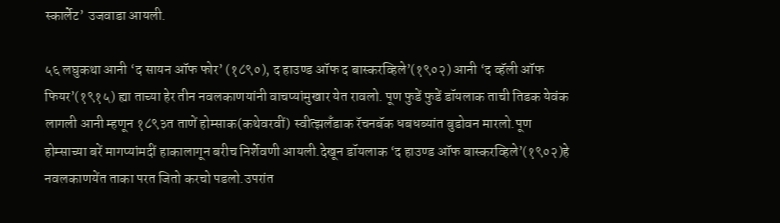स्कार्लेट’ उजवाडा आयली.

५६ लघुकथा आनी ‘द सायन ऑफ फोर’ (१८९०), द हाउण्ड ऑफ द बास्करव्हिले’(१९०२) आनी ‘द व्हॅली ऑफ फियर’(१९१५) ह्या ताच्या हेर तीन नवलकाणयांनी वाचप्यांमुखार येत रावलो. पूण फुडें फुडें डॉयलाक ताची तिडक येवंक लागली आनी म्हणून १८९३त ताणें होम्साक(कथेवरवीं) स्वीत्झलॅंडाक रॅचनबॅक धबधब्यांत बुडोवन मारलो.पूण होम्साच्या बरें मागप्यांमदीं हाकालागून बरीच निर्शेवणी आयली.देखून डॉयलाक ‘द हाउण्ड ऑफ बास्करव्हिले’(१९०२)हे नवलकाणयेंत ताका परत जितो करचो पडलो.उपरांत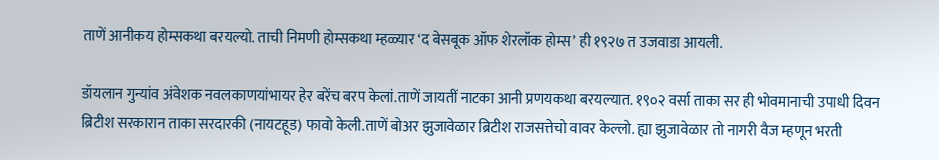ताणें आनीकय होम्सकथा बरयल्यो. ताची निमणी होम्सकथा म्हळ्यार ‘द बेसबूक ऑफ शेरलॉक होम्स’ ही १९२७ त उजवाडा आयली.

डॉयलान गुन्यांव अंवेशक नवलकाणयांभायर हेर बरेंच बरप केलां.ताणें जायतीं नाटका आनी प्रणयकथा बरयल्यात. १९०२ वर्सा ताका सर ही भोवमानाची उपाधी दिवन ब्रिटीश सरकारान ताका सरदारकी (नायटहूड) फावो केली.ताणें बोअर झुजावेळार ब्रिटीश राजसत्तेचो वावर केल्लो. ह्या झुजावेळार तो नागरी वैज म्हणून भरती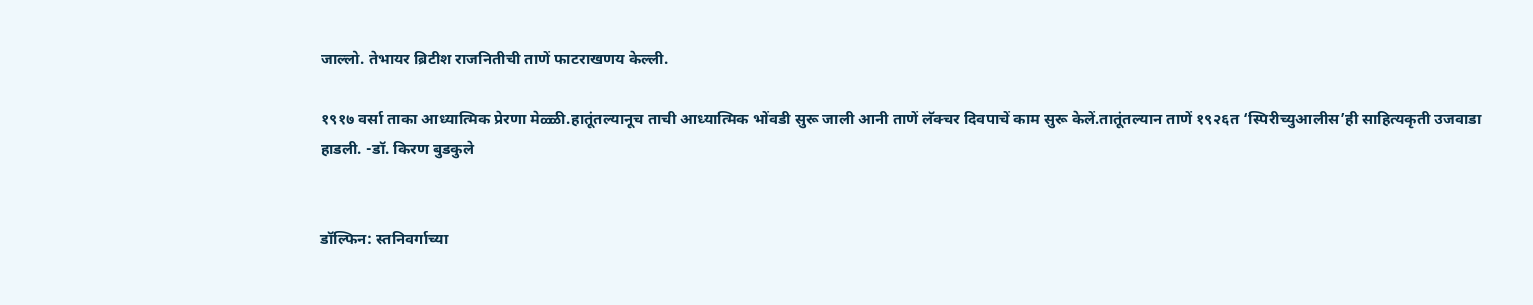जाल्लो. तेभायर ब्रिटीश राजनितीची ताणें फाटराखणय केल्ली.

१९१७ वर्सा ताका आध्यात्मिक प्रेरणा मेळ्ळी.हातूंतल्यानूच ताची आध्यात्मिक भोंवडी सुरू जाली आनी ताणें लॅक्चर दिवपाचें काम सुरू केलें.तातूंतल्यान ताणें १९२६त ‘स्पिरीच्युआलीस’ही साहित्यकृती उजवाडा हाडली. -डॉ. किरण बुडकुले


डॉल्फिन: स्तनिवर्गाच्या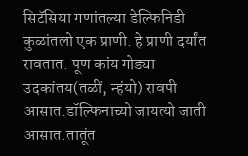सिटॅसिया गणांतल्या डेल्फिनिडी कुळांतलो एक प्राणी. हे प्राणी दर्यांत रावतात. पूण कांय गोड्या उदकांतय(तळीं, न्हंयो) रावपी आसात.डॉल्फिनाच्यो जायत्यो जाती आसात.तातूंत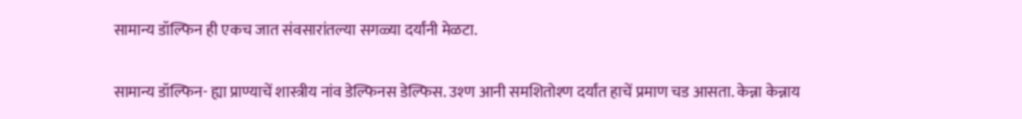सामान्य डॉल्फिन ही एकच जात संवसारांतल्या सगळ्या दर्यांनी मेळटा.

सामान्य डॉल्फिन- ह्या प्राण्याचें शास्त्रीय नांव डेल्फिनस डेल्फिस. उश्ण आनी समशितोश्ण दर्यांत हाचें प्रमाण चड आसता. केन्ना केन्नाय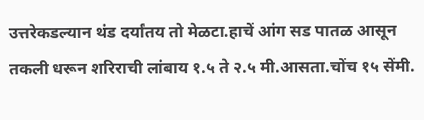उत्तरेकडल्यान थंड दर्यांतय तो मेळटा.हाचें आंग सड पातळ आसून तकली धरून शरिराची लांबाय १.५ ते २.५ मी.आसता.चोंच १५ सेंमी.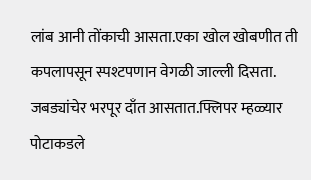लांब आनी तोंकाची आसता.एका खोल खोबणीत ती कपलापसून स्पश्टपणान वेगळी जाल्ली दिसता. जबड्यांचेर भरपूर दाँत आसतात.फ्लिपर म्हळ्यार पोटाकडले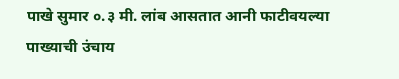पाखे सुमार ०.३ मी. लांब आसतात आनी फाटीवयल्या पाख्याची उंचाय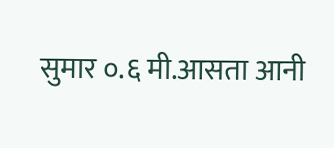सुमार ०.६ मी.आसता आनी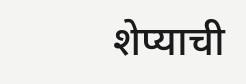शेप्याची